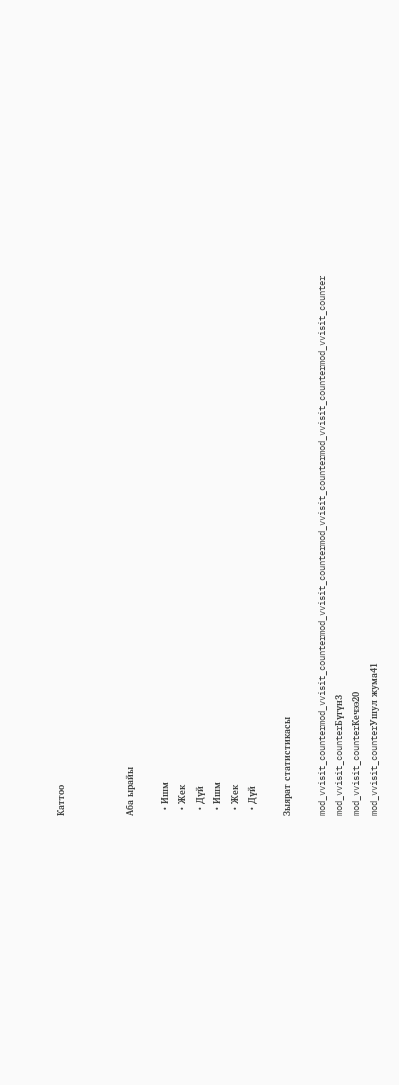Каттоо



Аба ырайы

  • Ишм
  • Жек
  • Дүй
  • Ишм
  • Жек
  • Дүй

Зыярат статистикасы

mod_vvisit_countermod_vvisit_countermod_vvisit_countermod_vvisit_countermod_vvisit_countermod_vvisit_counter
mod_vvisit_counterБүгүн3
mod_vvisit_counterКечээ20
mod_vvisit_counterУшул жума41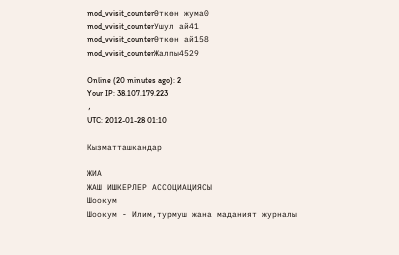mod_vvisit_counterӨткөн жума0
mod_vvisit_counterУшул ай41
mod_vvisit_counterӨткөн ай158
mod_vvisit_counterЖалпы4529

Online (20 minutes ago): 2
Your IP: 38.107.179.223
,
UTC: 2012-01-28 01:10

Кызматташкандар

ЖИА
ЖАШ ИШКЕРЛЕР АССОЦИАЦИЯСЫ
Шоокум
Шоокум - Илим,турмуш жана маданият журналы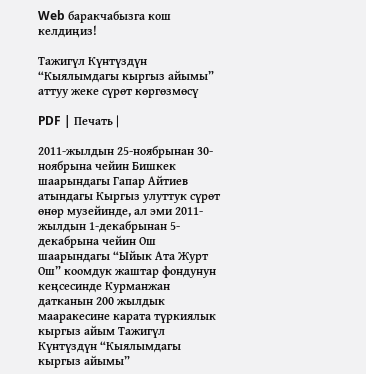Web баракчабызга кош келдиңиз!

Тажигүл Күнтүздүн “Кыялымдагы кыргыз айымы” аттуу жеке сүрөт көргөзмөсү

PDF | Печать |

2011-жылдын 25-ноябрынан 30-ноябрына чейин Бишкек шаарындагы Гапар Айтиев атындагы Кыргыз улуттук сүрөт өнөр музейинде, ал эми 2011-жылдын 1-декабрынан 5-декабрына чейин Ош шаарындагы “Ыйык Ата Журт Ош” коомдук жаштар фондунун кеңсесинде Курманжан датканын 200 жылдык мааракесине карата түркиялык кыргыз айым Тажигүл Күнтүздүн “Кыялымдагы кыргыз айымы”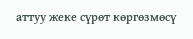аттуу жеке сүрөт көргөзмөсү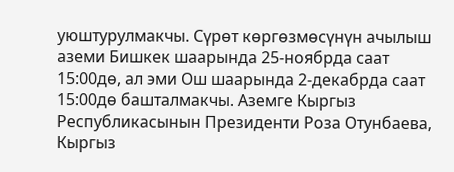уюштурулмакчы. Сүрөт көргөзмөсүнүн ачылыш аземи Бишкек шаарында 25-ноябрда саат 15:00дө, ал эми Ош шаарында 2-декабрда саат 15:00дө башталмакчы. Аземге Кыргыз Республикасынын Президенти Роза Отунбаева, Кыргыз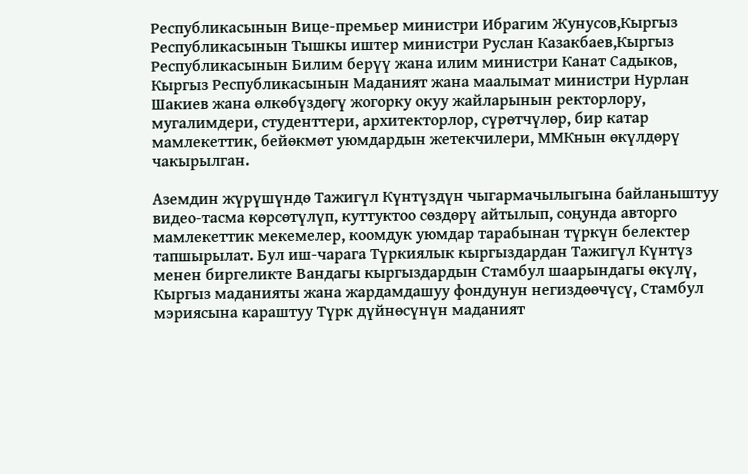Республикасынын Вице-премьер министри Ибрагим Жунусов,Кыргыз Республикасынын Тышкы иштер министри Руслан Казакбаев,Кыргыз Республикасынын Билим берүү жана илим министри Канат Садыков, Кыргыз Республикасынын Маданият жана маалымат министри Нурлан Шакиев жана өлкөбүздөгү жогорку окуу жайларынын ректорлору, мугалимдери, студенттери, архитекторлор, сүрөтчүлөр, бир катар мамлекеттик, бейөкмөт уюмдардын жетекчилери, ММКнын өкүлдөрү чакырылган.

Аземдин жүрүшүндө Тажигүл Күнтүздүн чыгармачылыгына байланыштуу видео-тасма көрсөтүлүп, куттуктоо сөздөрү айтылып, соңунда авторго мамлекеттик мекемелер, коомдук уюмдар тарабынан түркүн белектер тапшырылат. Бул иш-чарага Түркиялык кыргыздардан Тажигүл Күнтүз менен биргеликте Вандагы кыргыздардын Стамбул шаарындагы өкүлү, Кыргыз маданияты жана жардамдашуу фондунун негиздөөчүсү, Стамбул мэриясына караштуу Түрк дүйнөсүнүн маданият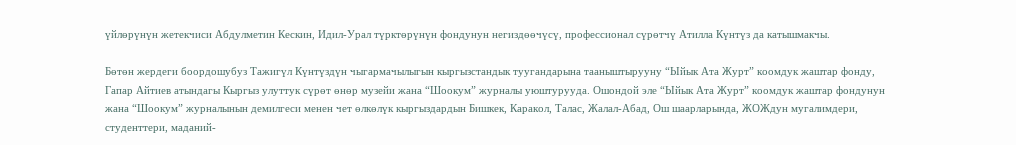үйлөрүнүн жетекчиси Абдулметин Кескин, Идил-Урал түрктөрүнүн фондунун негиздөөчүсү, профессионал сүрөтчү Атилла Күнтүз да катышмакчы.

Бөтөн жердеги боордошубуз Тажигүл Күнтүздүн чыгармачылыгын кыргызстандык туугандарына тааныштырууну “Ыйык Ата Журт” коомдук жаштар фонду, Гапар Айтиев атындагы Кыргыз улуттук сүрөт өнөр музейи жана “Шоокум” журналы уюштурууда. Ошондой эле “Ыйык Ата Журт” коомдук жаштар фондунун жана “Шоокум” журналынын демилгеси менен чет өлкөлүк кыргыздардын Бишкек, Каракол, Талас, Жалал-Абад, Ош шаарларында, ЖОЖдун мугалимдери, студенттери, маданий-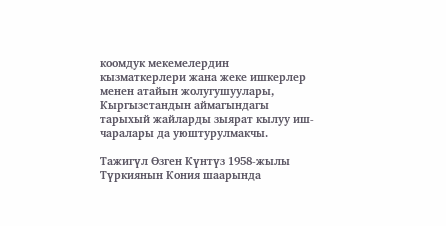коомдук мекемелердин кызматкерлери жана жеке ишкерлер менен атайын жолугушуулары, Кыргызстандын аймагындагы тарыхый жайларды зыярат кылуу иш-чаралары да уюштурулмакчы.

Тажигүл Өзген Күнтүз 1958-жылы Түркиянын Кония шаарында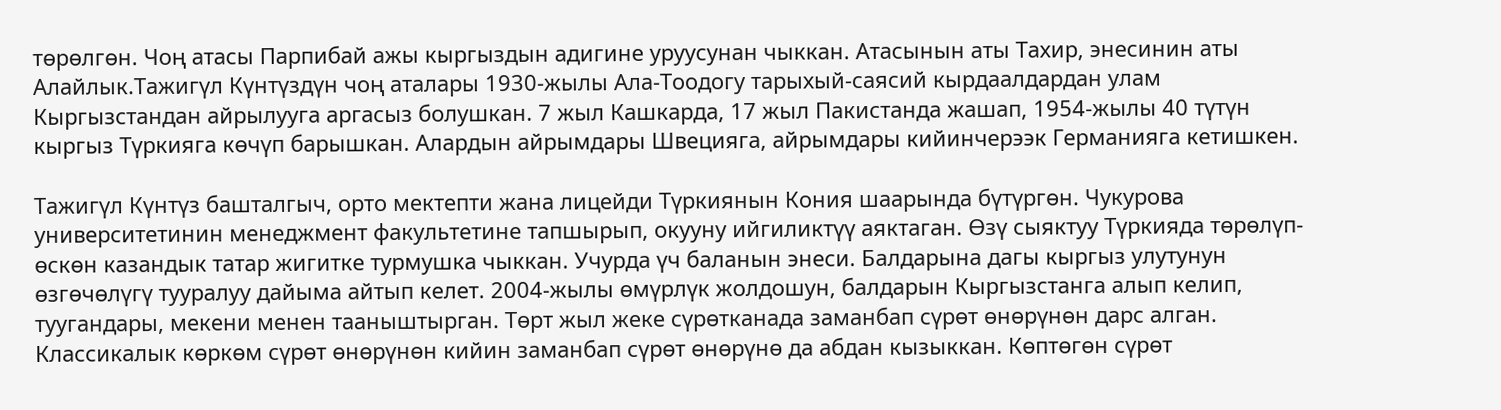төрөлгөн. Чоң атасы Парпибай ажы кыргыздын адигине уруусунан чыккан. Атасынын аты Тахир, энесинин аты Алайлык.Тажигүл Күнтүздүн чоң аталары 1930-жылы Ала-Тоодогу тарыхый-саясий кырдаалдардан улам Кыргызстандан айрылууга аргасыз болушкан. 7 жыл Кашкарда, 17 жыл Пакистанда жашап, 1954-жылы 40 түтүн кыргыз Түркияга көчүп барышкан. Алардын айрымдары Швецияга, айрымдары кийинчерээк Германияга кетишкен.

Тажигүл Күнтүз башталгыч, орто мектепти жана лицейди Түркиянын Кония шаарында бүтүргөн. Чукурова университетинин менеджмент факультетине тапшырып, окууну ийгиликтүү аяктаган. Өзү сыяктуу Түркияда төрөлүп-өскөн казандык татар жигитке турмушка чыккан. Учурда үч баланын энеси. Балдарына дагы кыргыз улутунун өзгөчөлүгү тууралуу дайыма айтып келет. 2004-жылы өмүрлүк жолдошун, балдарын Кыргызстанга алып келип, туугандары, мекени менен тааныштырган. Төрт жыл жеке сүрөтканада заманбап сүрөт өнөрүнөн дарс алган. Классикалык көркөм сүрөт өнөрүнөн кийин заманбап сүрөт өнөрүнө да абдан кызыккан. Көптөгөн сүрөт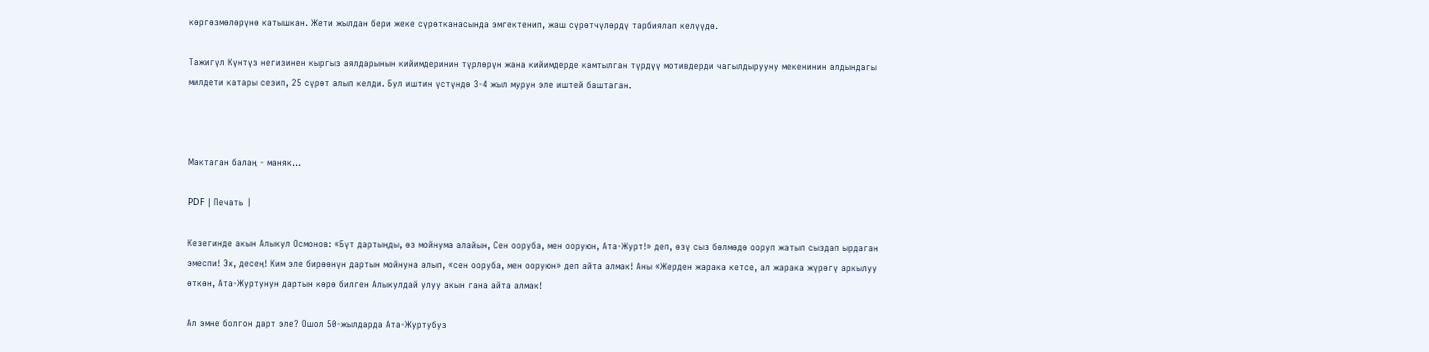көргөзмөлөрүнө катышкан. Жети жылдан бери жеке сүрөтканасында эмгектенип, жаш сүрөтчүлөрдү тарбиялап келүүдө.

Тажигүл Күнтүз негизинен кыргыз аялдарынын кийимдеринин түрлөрүн жана кийимдерде камтылган түрдүү мотивдерди чагылдырууну мекенинин алдындагы милдети катары сезип, 25 сүрөт алып келди. Бул иштин үстүндө 3-4 жыл мурун эле иштей баштаган.



Мактаган балаң - маняк...

PDF | Печать |

Кезегинде акын Алыкул Осмонов: «Бүт дартыңды, өз мойнума алайын, Сен ооруба, мен ооруюн, Ата-Журт!» деп, өзү сыз бөлмөдө ооруп жатып сыздап ырдаган эмеспи! Эх, десең! Ким эле бирөөнүн дартын мойнуна алып, «сен ооруба, мен ооруюн» деп айта алмак! Аны «Жерден жарака кетсе, ал жарака жүрөгү аркылуу өткөн, Ата-Журтунун дартын көрө билген Алыкулдай улуу акын гана айта алмак!

Ал эмне болгон дарт эле? Ошол 50-жылдарда Ата-Журтубуз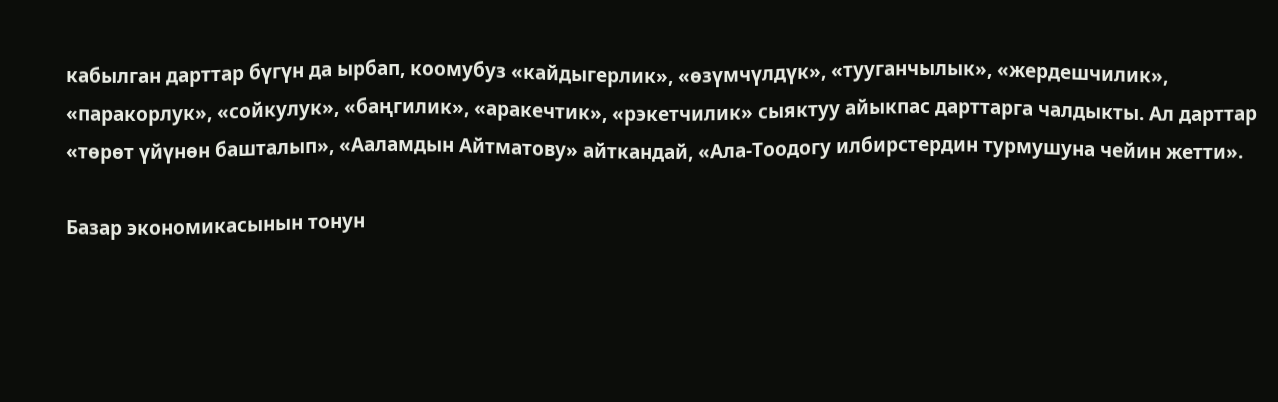кабылган дарттар бүгүн да ырбап, коомубуз «кайдыгерлик», «өзүмчүлдүк», «тууганчылык», «жердешчилик», «паракорлук», «сойкулук», «баңгилик», «аракечтик», «рэкетчилик» сыяктуу айыкпас дарттарга чалдыкты. Ал дарттар «төрөт үйүнөн башталып», «Ааламдын Айтматову» айткандай, «Ала-Тоодогу илбирстердин турмушуна чейин жетти».

Базар экономикасынын тонун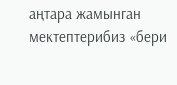аңтара жамынган мектептерибиз «бери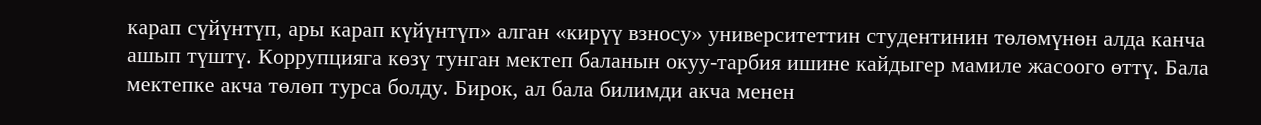карап сүйүнтүп, ары карап күйүнтүп» алган «кирүү взносу» университеттин студентинин төлөмүнөн алда канча ашып түштү. Коррупцияга көзү тунган мектеп баланын окуу-тарбия ишине кайдыгер мамиле жасоого өттү. Бала мектепке акча төлөп турса болду. Бирок, ал бала билимди акча менен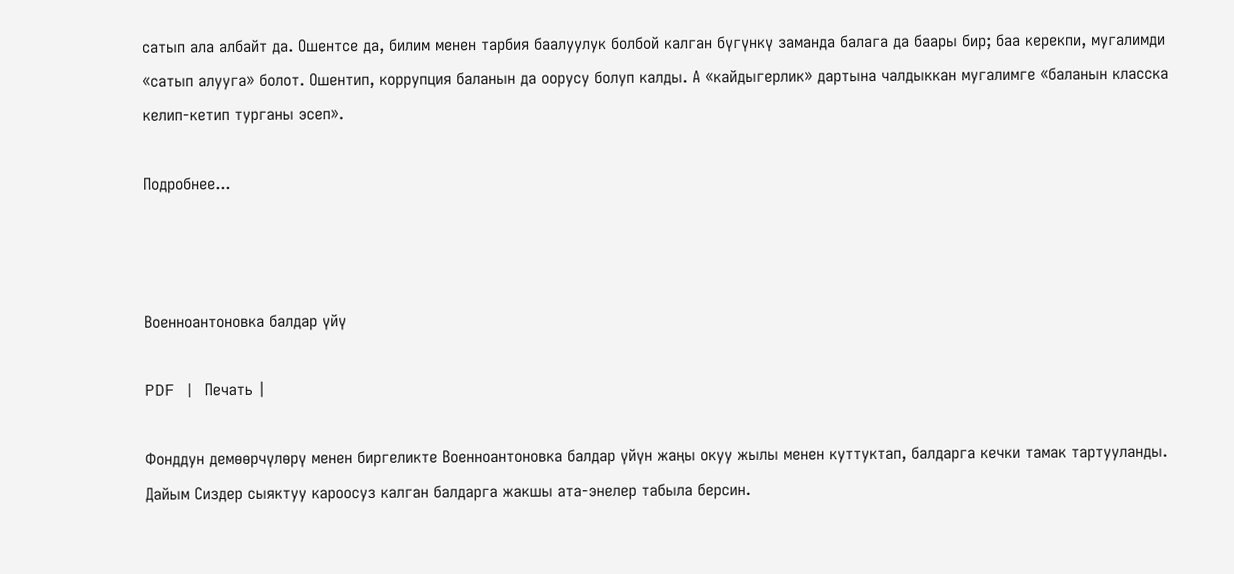сатып ала албайт да. Ошентсе да, билим менен тарбия баалуулук болбой калган бүгүнкү заманда балага да баары бир; баа керекпи, мугалимди «сатып алууга» болот. Ошентип, коррупция баланын да оорусу болуп калды. А «кайдыгерлик» дартына чалдыккан мугалимге «баланын класска келип-кетип турганы эсеп».

Подробнее...



Военноантоновка балдар үйү

PDF | Печать |

Фонддун демөөрчүлөрү менен биргеликте Военноантоновка балдар үйүн жаңы окуу жылы менен куттуктап, балдарга кечки тамак тартууланды. Дайым Сиздер сыяктуу кароосуз калган балдарга жакшы ата-энелер табыла берсин.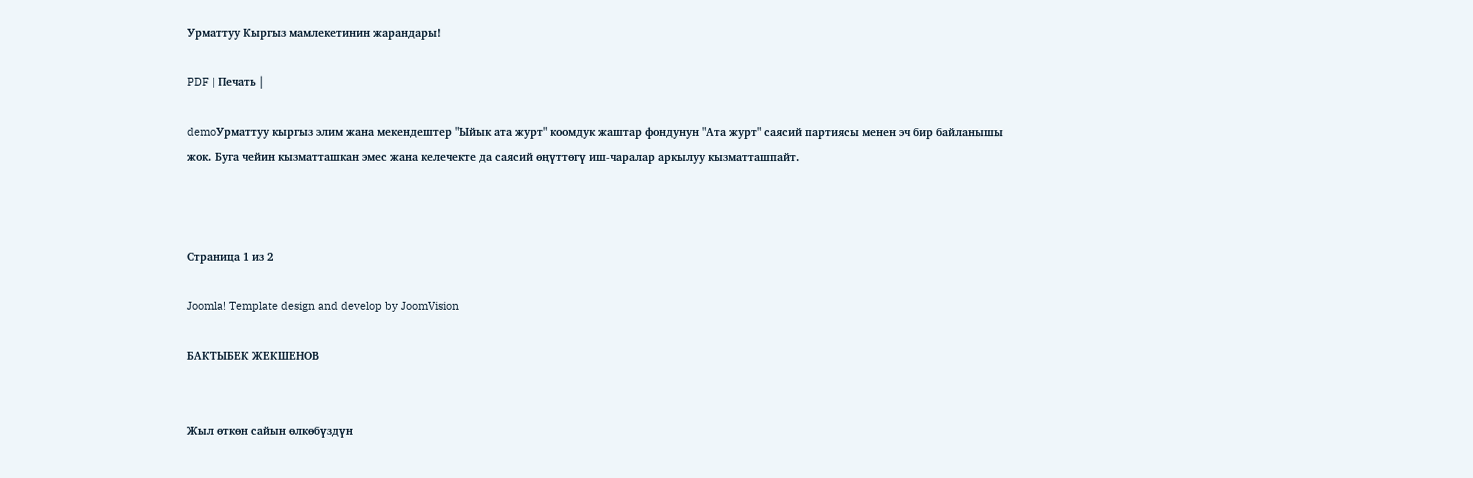Урматтуу Кыргыз мамлекетинин жарандары!

PDF | Печать |

demoУрматтуу кыргыз элим жана мекендештер "Ыйык ата журт" коомдук жаштар фондунун "Ата журт" саясий партиясы менен эч бир байланышы жок. Буга чейин кызматташкан эмес жана келечекте да саясий өңүттөгү иш-чаралар аркылуу кызматташпайт.



Страница 1 из 2

Joomla! Template design and develop by JoomVision

БАКТЫБЕК ЖЕКШЕНОВ


Жыл өткөн сайын өлкөбүздүн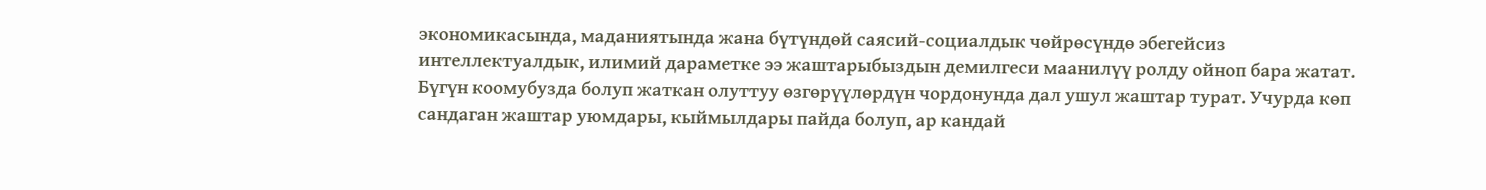экономикасында, маданиятында жана бүтүндөй саясий-социалдык чөйрөсүндө эбегейсиз интеллектуалдык, илимий дараметке ээ жаштарыбыздын демилгеси маанилүү ролду ойноп бара жатат. Бүгүн коомубузда болуп жаткан олуттуу өзгөрүүлөрдүн чордонунда дал ушул жаштар турат. Учурда көп сандаган жаштар уюмдары, кыймылдары пайда болуп, ар кандай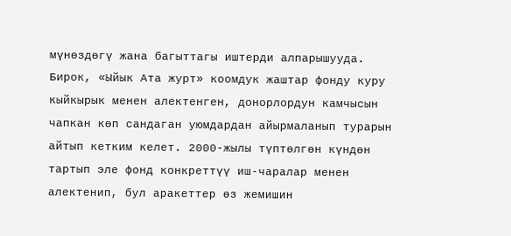мүнөздөгү жана багыттагы иштерди алпарышууда. Бирок, «Ыйык Ата журт» коомдук жаштар фонду куру кыйкырык менен алектенген, донорлордун камчысын чапкан көп сандаган уюмдардан айырмаланып турарын айтып кетким келет. 2000-жылы түптөлгөн күндөн тартып эле фонд конкреттүү иш-чаралар менен алектенип, бул аракеттер өз жемишин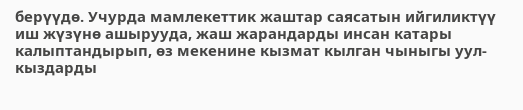берүүдө. Учурда мамлекеттик жаштар саясатын ийгиликтүү иш жүзүнө ашырууда, жаш жарандарды инсан катары калыптандырып, өз мекенине кызмат кылган чыныгы уул-кыздарды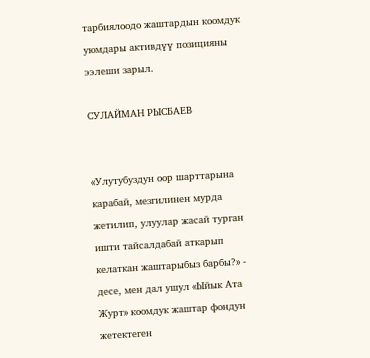тарбиялоодо жаштардын коомдук уюмдары активдүү позицияны ээлеши зарыл.

СУЛАЙМАН РЫСБАЕВ


«Улутубуздун оор шарттарына карабай, мезгилинен мурда жетилип, улуулар жасай турган ишти тайсалдабай аткарып келаткан жаштарыбыз барбы?» - десе, мен дал ушул «Ыйык Ата Журт» коомдук жаштар фондун жетектеген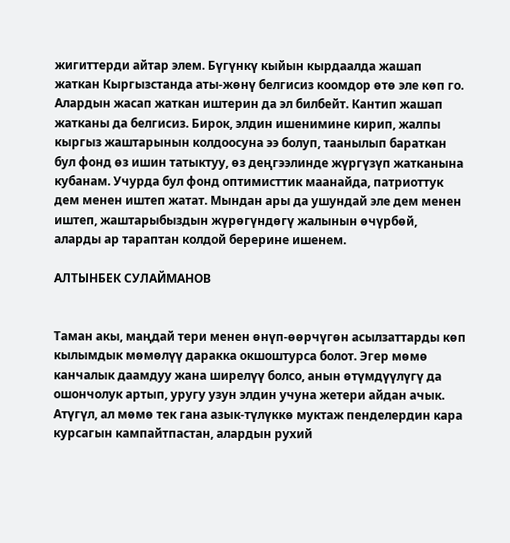жигиттерди айтар элем. Бүгүнкү кыйын кырдаалда жашап жаткан Кыргызстанда аты-жөнү белгисиз коомдор өтө эле көп го. Алардын жасап жаткан иштерин да эл билбейт. Кантип жашап жатканы да белгисиз. Бирок, элдин ишенимине кирип, жалпы кыргыз жаштарынын колдоосуна ээ болуп, таанылып бараткан бул фонд өз ишин татыктуу, өз деңгээлинде жүргүзүп жатканына кубанам. Учурда бул фонд оптимисттик маанайда, патриоттук дем менен иштеп жатат. Мындан ары да ушундай эле дем менен иштеп, жаштарыбыздын жүрөгүндөгү жалынын өчүрбөй, аларды ар тараптан колдой берерине ишенем.

АЛТЫНБЕК СУЛАЙМАНОВ


Таман акы, маңдай тери менен өнүп-өөрчүгөн асылзаттарды көп кылымдык мөмөлүү даракка окшоштурса болот. Эгер мөмө канчалык даамдуу жана ширелүү болсо, анын өтүмдүүлүгү да ошончолук артып, уругу узун элдин учуна жетери айдан ачык. Атүгүл, ал мөмө тек гана азык-түлүккө муктаж пенделердин кара курсагын кампайтпастан, алардын рухий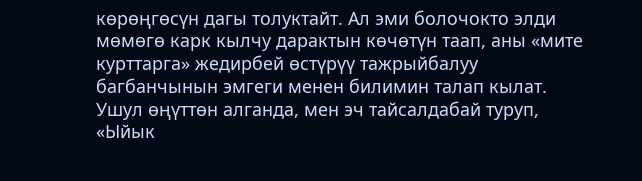көрөңгөсүн дагы толуктайт. Ал эми болочокто элди мөмөгө карк кылчу дарактын көчөтүн таап, аны «мите курттарга» жедирбей өстүрүү тажрыйбалуу багбанчынын эмгеги менен билимин талап кылат. Ушул өңүттөн алганда, мен эч тайсалдабай туруп, «Ыйык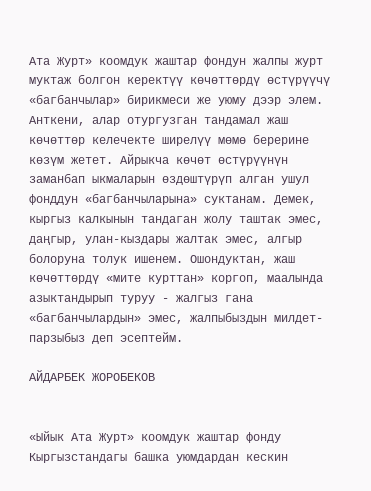Ата Журт» коомдук жаштар фондун жалпы журт муктаж болгон керектүү көчөттөрдү өстүрүүчү «багбанчылар» бирикмеси же уюму дээр элем. Анткени, алар отургузган тандамал жаш көчөттөр келечекте ширелүү мөмө берерине көзүм жетет. Айрыкча көчөт өстүрүүнүн заманбап ыкмаларын өздөштүрүп алган ушул фонддун «багбанчыларына» суктанам. Демек, кыргыз калкынын тандаган жолу таштак эмес, даңгыр, улан-кыздары жалтак эмес, алгыр болоруна толук ишенем. Ошондуктан, жаш көчөттөрдү «мите курттан» коргоп, маалында азыктандырып туруу - жалгыз гана «багбанчылардын» эмес, жалпыбыздын милдет-парзыбыз деп эсептейм.

АЙДАРБЕК ЖОРОБЕКОВ


«Ыйык Ата Журт» коомдук жаштар фонду Кыргызстандагы башка уюмдардан кескин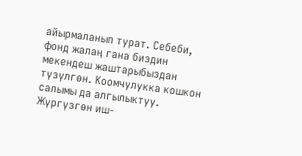айырмаланып турат. Себеби, фонд жалаң гана биздин мекендеш жаштарыбыздан түзүлгөн. Коомчулукка кошкон салымы да алгылыктуу. Жүргүзгөн иш-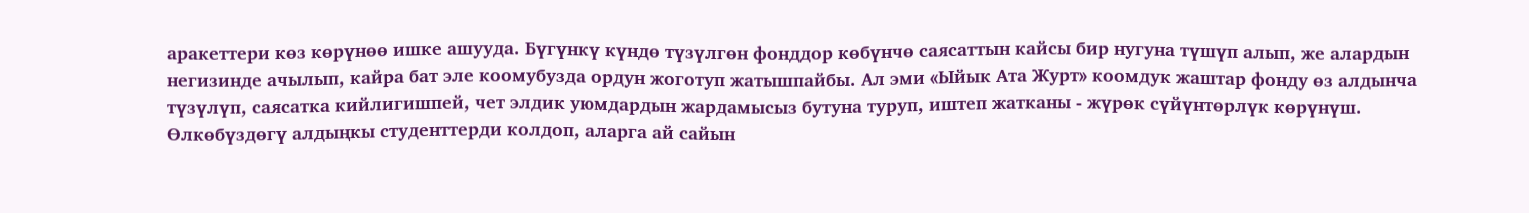аракеттери көз көрүнөө ишке ашууда. Бүгүнкү күндө түзүлгөн фонддор көбүнчө саясаттын кайсы бир нугуна түшүп алып, же алардын негизинде ачылып, кайра бат эле коомубузда ордун жоготуп жатышпайбы. Ал эми «Ыйык Ата Журт» коомдук жаштар фонду өз алдынча түзүлүп, саясатка кийлигишпей, чет элдик уюмдардын жардамысыз бутуна туруп, иштеп жатканы - жүрөк сүйүнтөрлүк көрүнүш. Өлкөбүздөгү алдыңкы студенттерди колдоп, аларга ай сайын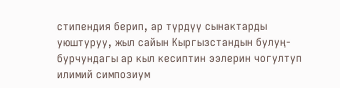стипендия берип, ар түрдүү сынактарды уюштуруу, жыл сайын Кыргызстандын булуң-бурчундагы ар кыл кесиптин ээлерин чогултуп илимий симпозиум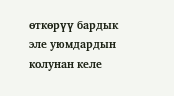өткөрүү бардык эле уюмдардын колунан келе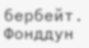бербейт. Фонддун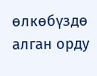өлкөбүздө алган орду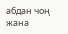абдан чоң жана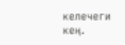келечеги кең.